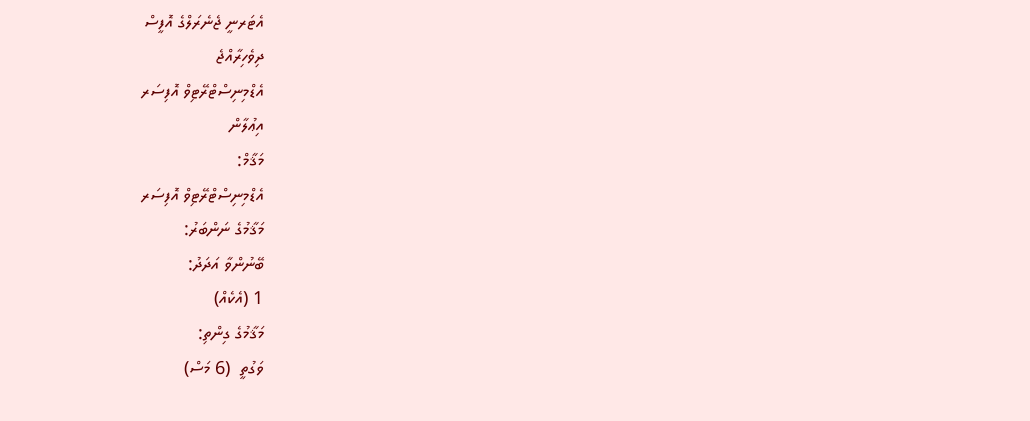އެޓަރނީ ޖެނެރަލްގެ އޮފީސް
ދިވެހިރާއްޖެ
އެޑްމިނިސްޓްރޭޓިވް އޮފިސަރ
އިޢުލާން
މަޤާމް:
އެޑްމިނިސްޓްރޭޓިވް އޮފިސަރ
މަޤާމުގެ ނަންބަރު:
ބޭނުންވާ އަދަދު:
1 (އެކެއް)
މަޤާމުގެ ގިންތި:
ވަގުތީ  (6 މަސް)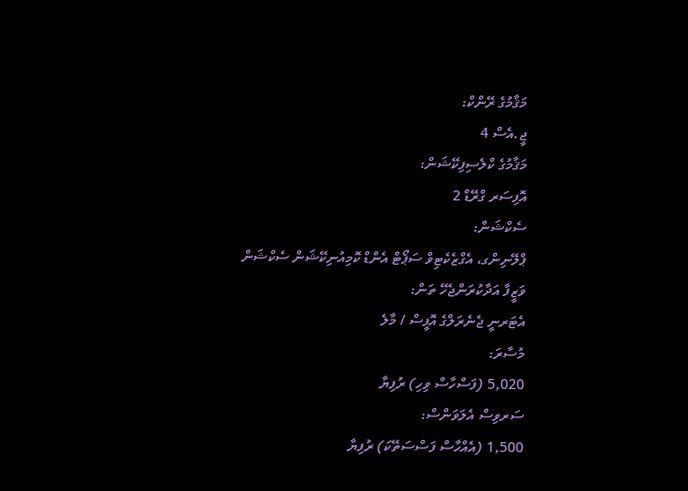މަޤާމުގެ ރޭންކް:
ޖީ.އެސް 4
މަޤާމުގެ ކްލެސިފިކޭޝަން:
އޮފިސަރ ގްރޭޑް 2
ސެކްޝަން:
ޕްލޭނިންގ، އެގްޒެކެޓިވް ސަޕޯޓް އެންޑް ކޮމިއުނިކޭޝަން ސެކްޝަން
ވަޒީފާ އަދާކުރަންޖެހޭ ތަން:
އެޓަރނީ ޖެނެރަލްގެ އޮފީސް / މާލެ
މުސާރަ:
5,020 (ފަސްހާސް ވިހި) ރުފިޔާ
ސަރވިސް އެލަވަންސް:
1,500 (އެއްހާސް ފަސްސަތޭކަ) ރުފިޔާ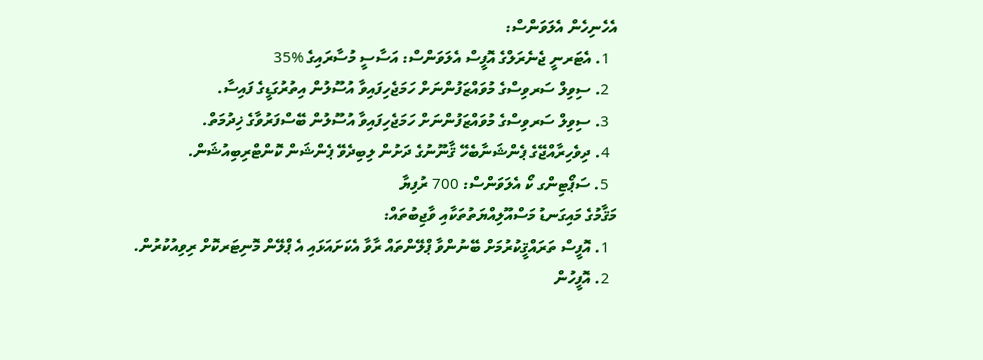އެހެނިހެން އެލަވަންސް:
  1. އެޓަރނީ ޖެނެރަލްގެ އޮފީސް އެލަވަންސް: އަސާސީ މުސާރައިގެ %35
  2. ސިވިލް ސަރވިސްގެ މުވައްޒަފުންނަށް ހަމަޖެހިފައިވާ އުސޫލުން އިތުރުގަޑީގެ ފައިސާ.
  3. ސިވިލް ސަރވިސްގެ މުވައްޒަފުންނަށް ހަމަޖެހިފައިވާ އުސޫލުން ބޭސްފަރުވާގެ ޚިދުމަތް.
  4. ދިވެހިރާއްޖޭގެ ޕެންޝަނާބެހޭ ޤާނޫނުގެ ދަށުން ލިބިދެވޭ ޕެންޝަން ކޮންޓްރިބިއުޝަން.
  5. ސަޕޯޓިންގ ކޯ އެލަވަންސް: 700 ރުފިޔާ
މަޤާމުގެ މައިގަނޑު މަސްއޫލިއްޔަތުތަކާއި ވާޖިބުތައް:
  1. އޮފީސް ތަރައްޤީކުރުމަށް ބޭނުންވާ ޕްލޭންތައް ރާވާ އެކަށައަޅައި އެ ޕްލޭން މޮނިޓަރކޮށް ރިވިއުކުރުން.
  2. އޮފީހުން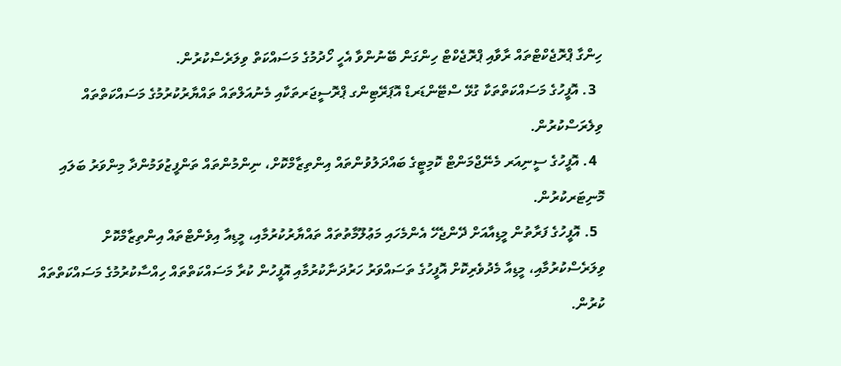ހިންގާ ޕްރޮޖެކްޓްތައް ރާވާއި ޕްރޮޖެކްޓް ހިންގަން ބޭނުންވާ އެހީ ހޯދުމުގެ މަސައްކަތް ވިލަރެސްކުރުން.
  3. އޮފީހުގެ މަސައްކަތްތަކާ ގުޅޭ ސްޓޭންޑަރޑް އޮޕަރޭޓިންގ ޕްރޮސީޖަރތަކާއި މެނުއަލްތައް ތައްޔާރުކުރުމުގެ މަސައްކަތްތައް ވިލެރަސްކުރުން.
  4. އޮފީހުގެ ސީނިއަރ މެނޭޖްމަންޓް ކޮމިޓީގެ ބައްދަލުވުންތައް އިންތިޒާމްކޮށް، ނިންމުންތައް ތަންފީޒުވަމުންދާ މިންވަރު ބަލައި މޮނިޓަރކުރުން.
  5. އޮފީހުގެ ފަރާތުން މީޑިއާއަށް ދޭންޖެހޭ އެންމެހައި މަޢުލޫމާތުތައް ތައްޔާރުކުރުމާއި، މީޑިއާ އިވެންޓްތައް އިންތިޒާމްކޮށް ވިލަރެސްކުރުމާއި، މީޑިއާ މެދުވެރިކޮށް އޮފީހުގެ ތަސައްވަރު ހަރުދަނާކުރުމާއި އޮފީހުން ކުރާ މަސައްކަތްތައް ހިއްސާކުރުމުގެ މަސައްކަތްތައް ކުރުން.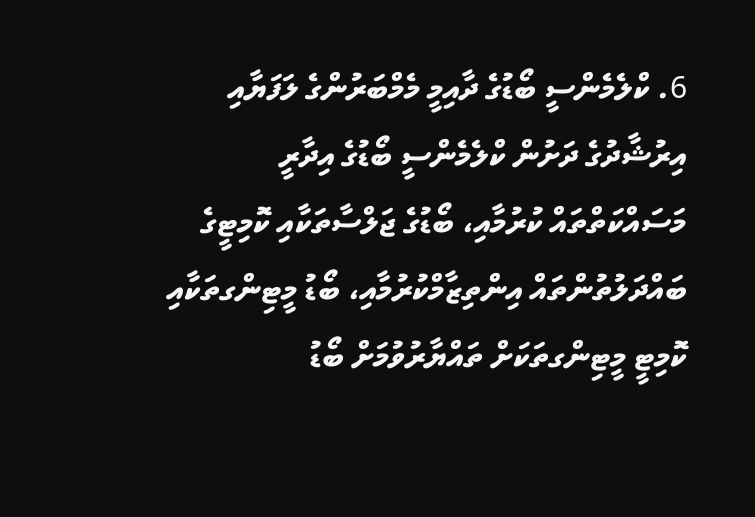6. ކްލެމެންސީ ބޯޑުގެ ދާއިމީ މެމްބަރުންގެ ލަފަޔާއި އިރުޝާދުގެ ދަށުން ކްލެމެންސީ ބޯޑުގެ އިދާރީ މަސައްކަތްތައް ކުރުމާއި، ބޯޑުގެ ޖަލްސާތަކާއި ކޮމިޓީގެ ބައްދަލުތުންތައް އިންތިޒާމްކުރުމާއި، ބޯޑު މީޓިންގތަކާއި ކޮމިޓީ މީޓިންގތަކަށް ތައްޔާރުވުމަށް ބޯޑު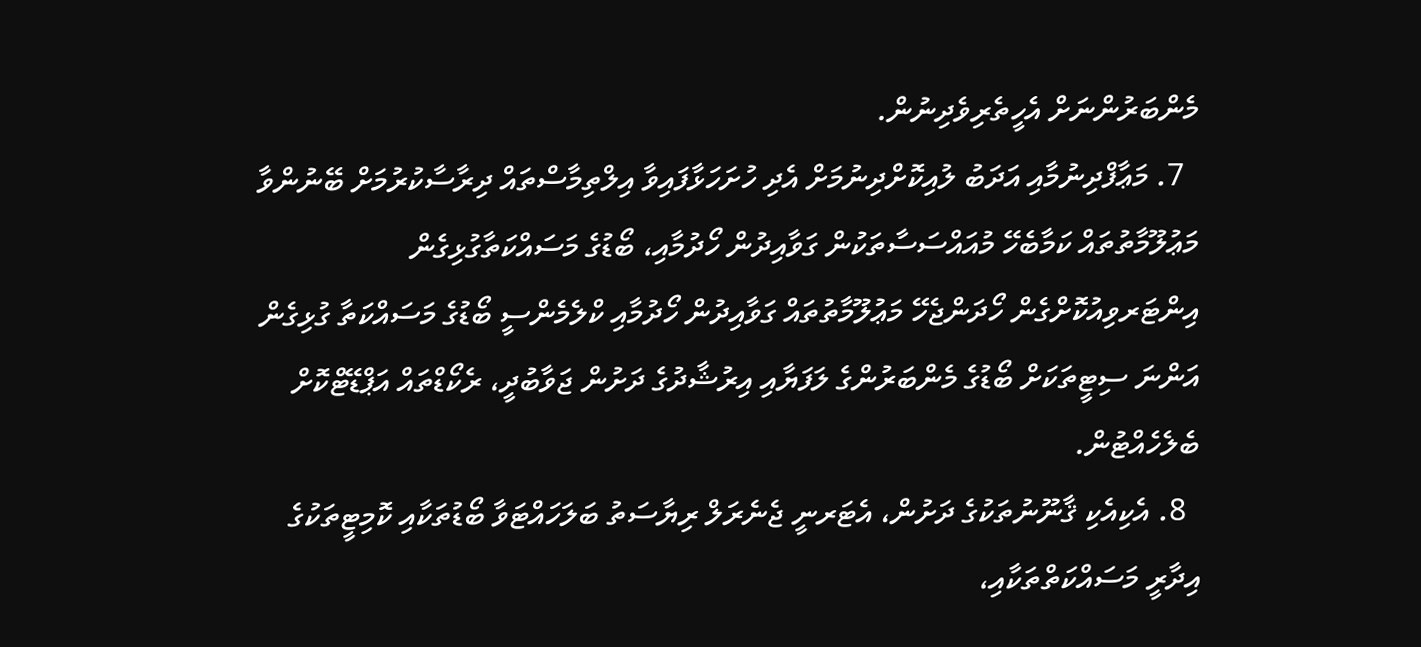މެންބަރުންނަށް އެހީތެރިވެދިނުން.
  7. މަޢާފްދިނުމާއި އަދަބު ލުއިކޮށްދިނުމަށް އެދި ހުށަހަޅާފައިވާ އިލްތިމާސްތައް ދިރާސާކުރުމަށް ބޭނުންވާ މަޢުލޫމާތުތައް ކަމާބެހޭ މުއައްސަސާތަކުން ގަވާއިދުން ހޯދުމާއި، ބޯޑުގެ މަސައްކަތާގުޅިގެން އިންޓަރވިއުކޮށްގެން ހޯދަންޖެހޭ މަޢުލޫމާތުތައް ގަވާއިދުން ހޯދުމާއި ކްލެމެންސީ ބޯޑުގެ މަސައްކަތާ ގުޅިގެން އަންނަ ސިޓީތަކަށް ބޯޑުގެ މެންބަރުންގެ ލަފަޔާއި އިރުޝާދުގެ ދަށުން ޖަވާބުދީ، ރެކޯޑްތައް އަޕްޑޭޓްކޮށް ބެލެހެއްޓުން.
  8. އެކިއެކި ޤާނޫނުތަކުގެ ދަށުން، އެޓަރނީ ޖެނެރަލް ރިޔާސަތު ބަލަހައްޓަވާ ބޯޑުތަކާއި ކޮމިޓީތަކުގެ އިދާރީ މަސައްކަތްތަކާއި،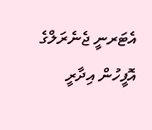އެޓަރނީ ޖެނެރަލްގެ އޮފީހުން އިދާރީ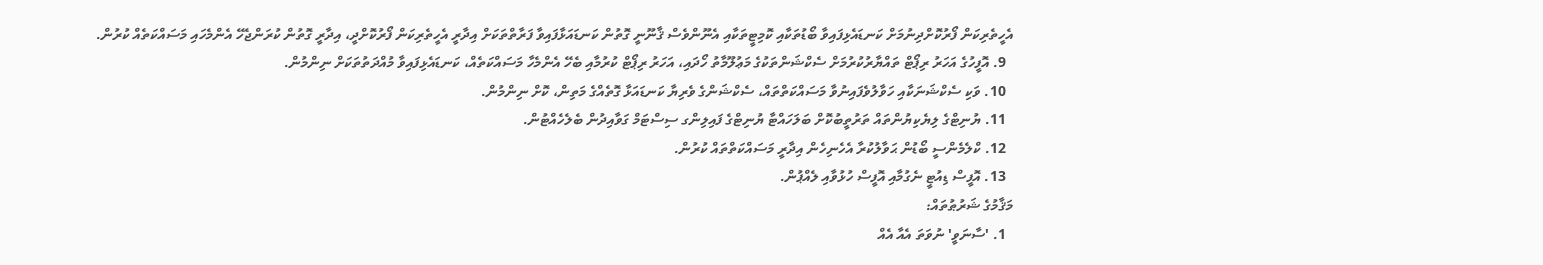އެހީތެރިކަން ފޯރުކޮށްދިނުމަށް ކަނޑައެޅިފައިވާ ބޯޑުތަކާއި ކޮމިޓީތަކާއި އެނޫންވެސް ޤާނޫނީ ގޮތުން ކަނޑައަޅާފައިވާ ފަރާތްތަކަށް އިދާރީ އެހީތެރިކަން ފޯރުކޮށްދީ، އިދާރީ ގޮތުން ކުރަންޖެހޭ އެންމެހައި މަސައްކަތެއް ކުރުން.
  9. އޮފީހުގެ އަހަރު ރިޕޯޓް ތައްޔާރުކުރުމަށް ސެކްޝަންތަކުގެ މަޢުލޫމާތު ހޯދައި، އަހަރު ރިޕޯޓް ކުރުމާއި ބެހޭ އެންމެހާ މަސައްކަތެއް، ކަނޑައެޅިފައިވާ މުއްދަތުތަކަށް ނިންމުން.
  10. ވަކި ސެކްޝަނަކާއި ހަވާލުވެފައިނުވާ މަސައްކަތްތައް، ސެކްޝަންގެ ވެރިޔާ ކަނޑައަޅާ ގޮތެއްގެ މަތިން، ކޮށް ނިންމުން.
  11. ޔުނިޓްގެ ލިޔެކިޔުންތައް ތަރުތީބުކޮށް ބަލަހައްޓާ ޔުނިޓްގެ ފައިލިންގ ސިސްޓަމް ގަވާއިދުން ބެލެހެއްޓުން.
  12. ކްލެމެންސީ ބޯޑުން ޙަވާލުކުރާ އެހެނިހެން އިދާރީ މަސައްކަތްތައް ކުރުން.
  13. އޮފީސް ޑިއުޓީ ނެގުމާއި އޮފީސް ހުޅުވާއި ލެއްޕުން.
މަޤާމުގެ ޝަރުޠުތައް:
  1. 'ސާނަވީ' ނުވަތަ އެއާ އެއް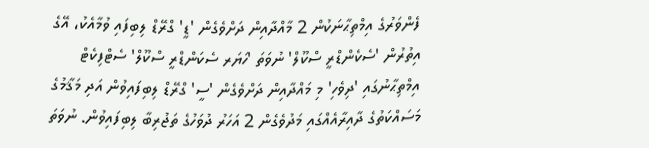ފެންވަރުގެ އިމްތިޙާނަކުން 2 މާއްދާއިން ދަށްވެގެން 'ޑީ' ގްރޭޑް ލިބިފައި ވުމާއެކު، އޭގެ އިތުރުން 'ސެކެންޑްރީ ސްކޫލް' ނުވަތަ 'ހަޔަރ ސެކަންޑްރީ ސްކޫލް' ސެޓްފިކެޓް އިމްތިޙާނުގައި 'ދިވެހި' މި މައްދާއިން ދަށްވެގެން 'ސީ' ގްރޭޑް ލިބިފައިވުން އަދި މަޤާމުގެ މަސައްކަތުގެ ދާއިރާއެއްގައި މަދުވެގެން 2 އަހަރު ދުވަހުގެ ތަޖުރިބާ ލިބިފައިވުން. ނުވަތަ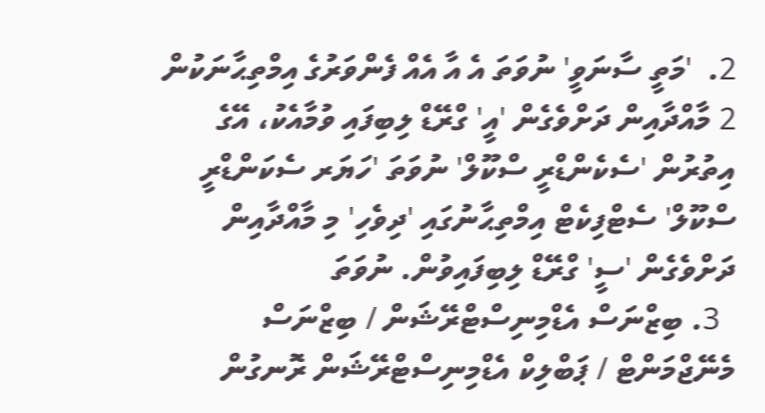2.  'މަތީ ސާނަވީ' ނުވަތަ އެ އާ އެއް ފެންވަރުގެ އިމްތިޙާނަކުން 2 މާއްދާއިން ދަށްވެގެން 'އީ' ގްރޭޑް ލިބިފައި ވުމާއެކު، އޭގެ އިތުރުން 'ސެކެންޑްރީ ސްކޫލް' ނުވަތަ 'ހަޔަރ ސެކަންޑްރީ ސްކޫލް' ސެޓްފިކެޓް އިމްތިޙާނުގައި 'ދިވެހި' މި މާއްދާއިން ދަށްވެގެން 'ސީ' ގްރޭޑް ލިބިފައިވުން. ނުވަތަ
  3. ބިޒްނަސް އެޑްމިނިސްޓްރޭޝަން / ބިޒްނަސް މެނޭޖްމަންޓް / ޕަބްލިކް އެޑްމިނިސްޓްރޭޝަން ރޮނގުން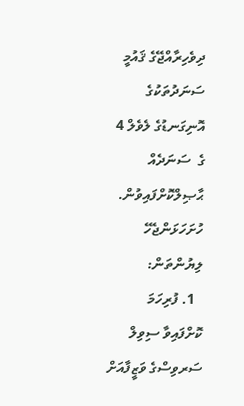ދިވެހިރާއްޖޭގެ ޤައުމީ ސަނަދުތަކުގެ އޮނިގަނޑުގެ ލެވެލް 4 ގެ  ސަނަދެއް ޙާޞިލްކޮށްފައިވުން.
ހުށަހަޅަންޖެހޭ ލިޔުންތަން:
  1. ފުރިހަމަ ކޮށްފައިވާ ސިވިލް ސަރވިސްގެ ވަޒީފާއަށް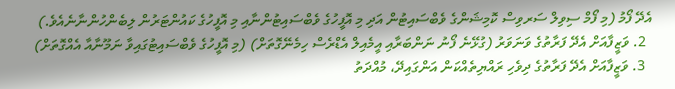އެދޭ ފޯމު (މި ފޯމް ސިވިލް ސަރވިސް ކޮމިޝަންގެ ވެބްސައިޓުން އަދި މި އޮފީހުގެ ވެބްސައިޓުންނާއި މި އޮފީހުގެ ކައުންޓަރުން ލިބެންހުންނާނެއެވެ.)
  2. ވަޒީފާއަށް އެދޭ ފަރާތުގެ ވަނަވަރު (ގުޅޭނެ ފޯނު ނަންބަރާއި އީމެއިލް އެޑްރެސް ހިމެނޭގޮތަށް) (މި އޮފީހުގެ ވެބްސައިޓުގައިވާ ނަމޫނާއާ އެއްގޮތަށް)
  3. ވަޒީފާއަށް އެދޭ ފަރާތުގެ ދިވެހި ރައްޔިތެއްކަން އަންގައިދޭ، މުއްދަތު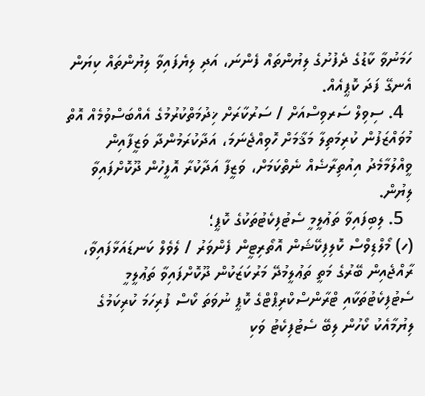ހަމަނުވާ ކާޑުގެ ދެފުށުގެ ލިޔުންތައް ފެންނަ، އަދި ލިޔެފައިވާ ލިޔުންތައް ކިޔަން އެނގޭ ފަދަ ކޮޕީއެއް.
  4. ސިވިލް ސަރވިސްއަށް / ސަރުކާރަށް ޚިދުމަތްކުރުމުގެ އެއްބަސްވުމެއް އޮތް މުވައްޒަފުން ކުރިމަތިލާ މަޤާމަށް ހޮވިއްޖެނަމަ، އަދާކުރަމުންދާ ވަޒީފާއިން ވީއްލުމާމެދު އިއުތިރާޟެއް ނެތްކަމަށް، ވަޒީފާ އަދާކުރާ އޮފީހުން ދޫކޮށްފައިވާ ލިޔުން.
  5. ލިބިފައިވާ ތަޢުލީމީ ސެޓުފިކެޓުތަކުގެ ކޮޕީ؛
(ހ) މޯލްޑިވްސް ކޮލިފިކޭޝަން އޮތޯރިޓީން ފެންވަރު / ލެވެލް ކަނޑައަޅާފައިވާ، ރާއްޖެއިން ބޭރުގެ މަތީ ތަޢުލީމުދޭ މަރުކަޒަކުން ދޫކޮށްފައިވާ ތަޢުލީމީ ސެޓުފިކެޓުތަކާއި ޓްރާންސްކްރިޕްޓްގެ ކޮޕީ ނުވަތަ ކޯސް ފުރިހަމަ ކުރިކަމުގެ ލިޔުމާއެކު ކޯހުން ލިބޭ ސެޓުފިކެޓު ވަކި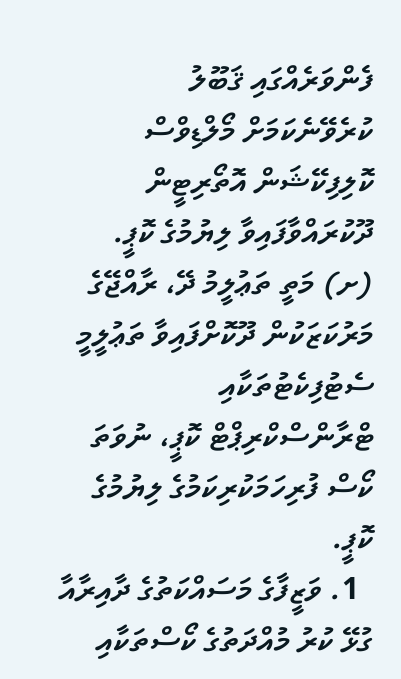ފެންވަރެއްގައި ޤަބޫލު ކުރެވޭނެކަމަށް މޯލްޑިވްސް ކޮލިފިކޭޝަން އޮތޯރިޓީން ދޫކުރައްވާފައިވާ ލިޔުމުގެ ކޮޕީ.
(ށ) މަތީ ތަޢުލީމު ދޭ، ރާއްޖޭގެ މަރުކަޒަކުން ދޫކޮށްފައިވާ ތަޢުލީމީ ސެޓުފިކެޓުތަކާއި ޓްރާންސްކްރިޕްޓް ކޮޕީ، ނުވަތަ ކޯސް ފުރިހަމަކުރިކަމުގެ ލިޔުމުގެ ކޮޕީ.
  1. ވަޒީފާގެ މަސައްކަތުގެ ދާއިރާއާ ގުޅޭ ކުރު މުއްދަތުގެ ކޯސްތަކާއި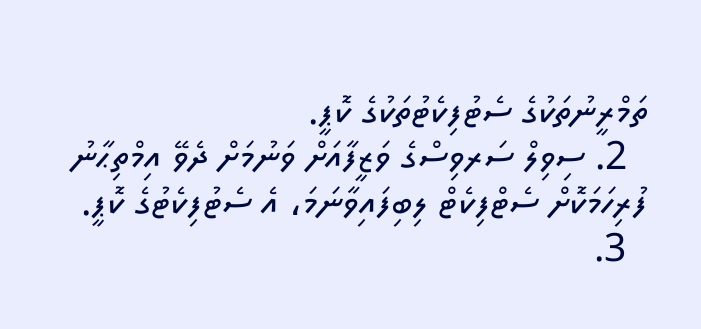ތަމްރީނުތަކުގެ ސެޓުފިކެޓުތަކުގެ ކޮޕީ.
  2. ސިވިލް ސަރވިސްގެ ވަޒީފާއަށް ވަނުމަށް ދެވޭ އިމްތިޙާނު ފުރިހަމަކޮށް ސެޓްފިކެޓް ލިބިފައިވާނަމަ، އެ ސެޓުފިކެޓުގެ ކޮޕީ.
  3.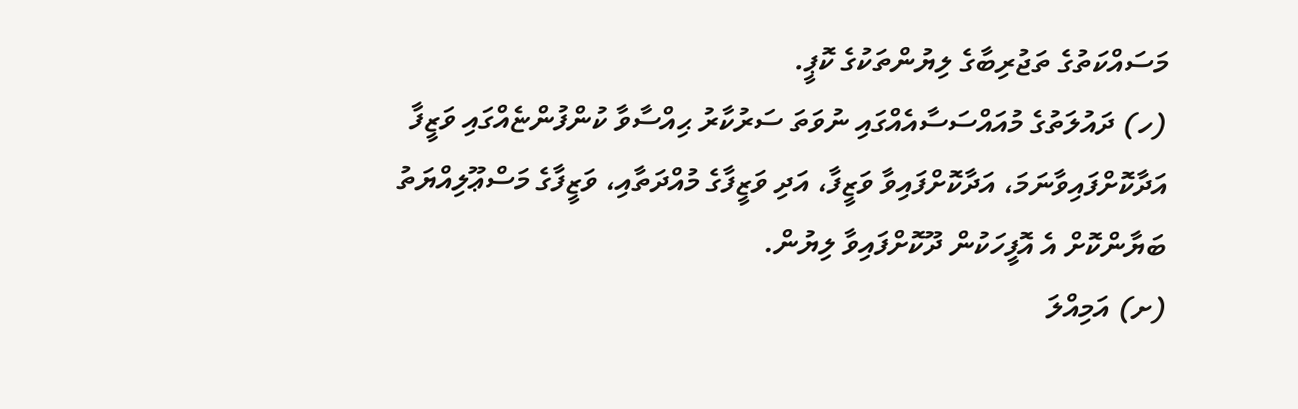މަސައްކަތުގެ ތަޖުރިބާގެ ލިޔުންތަކުގެ ކޮޕީ.
(ހ) ދައުލަތުގެ މުއައްސަސާއެއްގައި ނުވަތަ ސަރުކާރު ޙިއްސާވާ ކުންފުންޏެއްގައި ވަޒީފާ އަދާކޮށްފައިވާނަމަ، އަދާކޮށްފައިވާ ވަޒީފާ، އަދި ވަޒީފާގެ މުއްދަތާއި، ވަޒީފާގެ މަސްޢޫލިއްޔަތު ބަޔާންކޮށް އެ އޮފީހަކުން ދޫކޮށްފައިވާ ލިޔުން.
(ށ) އަމިއްލަ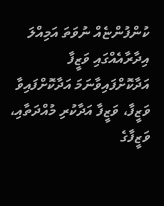ކުންފުންޏެއް ނުވަތަ އަމިއްލަ އިދާރާއެއްގައި ވަޒީފާ އަދާކޮށްފައިވާނަމަ އަދާކޮށްފައިވާ ވަޒީފާ، ވަޒީފާ އަދާކުރި މުއްދަތާއި، ވަޒީފާގެ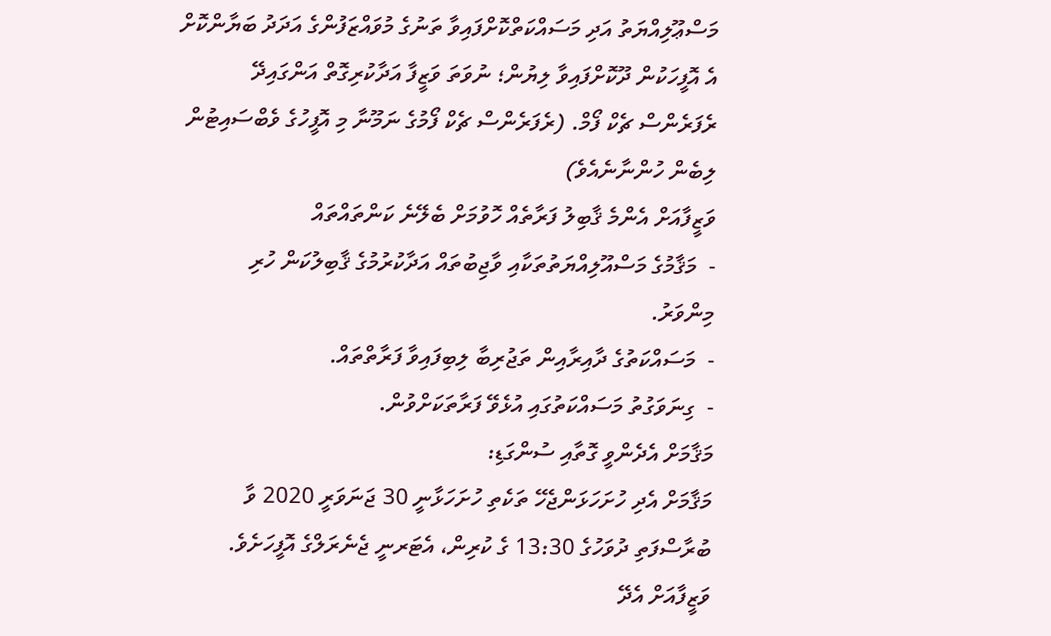މަސްޢޫލިއްޔަތު އަދި މަސައްކަތްކޮށްފައިވާ ތަނުގެ މުވައްޒަފުންގެ އަދަދު ބަޔާންކޮށް އެ އޮފީހަކުން ދޫކޮށްފައިވާ ލިޔުން؛ ނުވަތަ ވަޒީފާ އަދާކުރިގޮތް އަންގައިދޭ ރެފަރެންސް ޗެކް ފޯމް. (ރެފަރެންސް ޗެކް ފޯމުގެ ނަމޫނާ މި އޮފީހުގެ ވެބްސައިޓުން ލިބެން ހުންނާނެއެވެ)
ވަޒީފާއަށް އެންމެ ޤާބިލު ފަރާތެއް ހޮވުމަށް ބެލޭނެ ކަންތައްތައް
-  މަޤާމުގެ މަސްއޫލިއްޔަތުތަކާއި ވާޖިބުތައް އަދާކުރުމުގެ ޤާބިލުކަން ހުރި     މިންވަރު.
-  މަސައްކަތުގެ ދާއިރާއިން ތަޖުރިބާ ލިބިފައިވާ ފަރާތްތައް.
-  ގިނަވަގުތު މަސައްކަތުގައި އުޅެވޭ ފަރާތަކަށްވުން.
މަޤާމަށް އެދެންވީ ގޮތާއި ސުންގަޑި:
މަޤާމަށް އެދި ހުށަހަޅަންޖެހޭ ތަކެތި ހުށަހަޅާނީ 30 ޖަނަވަރީ 2020 ވާ ބުރާސްފަތި ދުވަހުގެ 13:30 ގެ ކުރިން، އެޓަރނީ ޖެނެރަލްގެ އޮފީހަށެވެ. ވަޒީފާއަށް އެދޭ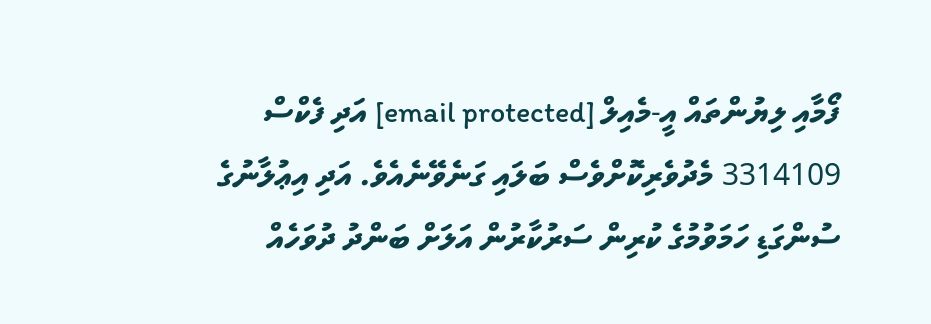ފޯމާއި ލިޔުންތައް އީ-މެއިލް [email protected] އަދި ފެކްސް 3314109 މެދުވެރިކޮށްވެސް ބަލައި ގަނެވޭނެއެވެ. އަދި އިޢުލާނުގެ ސުންގަޑި ހަމަވުމުގެ ކުރިން ސަރުކާރުން އަލަށް ބަންދު ދުވަހެއް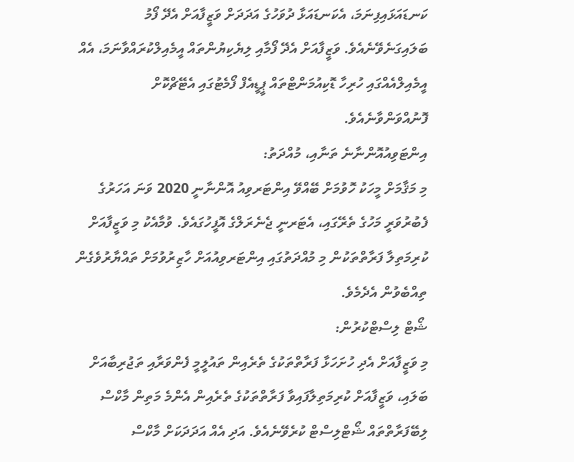ކަނޑައަޅައިފިނަމަ، އެކަނޑައަޅާ ދުވަހުގެ އަދަދަށް ވަޒީފާއަށް އެދޭ ފޯމު ބަލައިގަނެވޭނެއެވެ. ވަޒީފާއަށް އެދޭ ފޯމާއި ލިޔެކިޔުންތައް އީމެއިލްކުރައްވާނަމަ، އެއް އީމެއިލްއެއްގައި ހުރިހާ ޑޮކިއުމަންޓްތައް ޕީޑީއެފް ފޯމެޓުގައި އެޓޭޗްކޮށް ފޮނުއްވަންވާނެއެވެ.
އިންޓަވިއުއޮންނާނެ ތަނާއި، މުއްދަތު:
މި މަޤާމަށް މީހަކު ހޮވުމަށް ބޭއްވޭ އިންޓަރވިއު އޮންނާނީ 2020 ވަނަ އަހަރުގެ ފެބުރުވަރީ މަހުގެ ތެރޭގައި، އެޓަރނީ ޖެނެރަލްގެ އޮފީހުގައެވެ. ވުމާއެކު މި ވަޒީފާއަށް ކުރިމަތިލާ ފަރާތްތަކުން މި މުއްދަތުގައި އިންޓަރވިއުއަށް ހާޒިރުވުމަށް ތައްޔާރުވެގެން ތިއްބެވުން އެދެމެވެ.
ޝޯޓް ލިސްޓްކުރުން:
މި ވަޒީފާއަށް އެދި ހުށަހަޅާ ފަރާތްތަކުގެ ތެރެއިން ތައުލީމީ ފެންވަރާއި ތަޖުރިބާއަށް ބަލައި، ވަޒީފާއަށް ކުރިމަތިލާފައިވާ ފަރާތްތަކުގެ ތެރެއިން އެންމެ މަތިން މާކްސް ލިބޭފަރާތްތައް ޝޯޓްލިސްޓް ކުރެވޭނެއެވެ. އަދި އެއް އަދަދަކަށް މާކްސް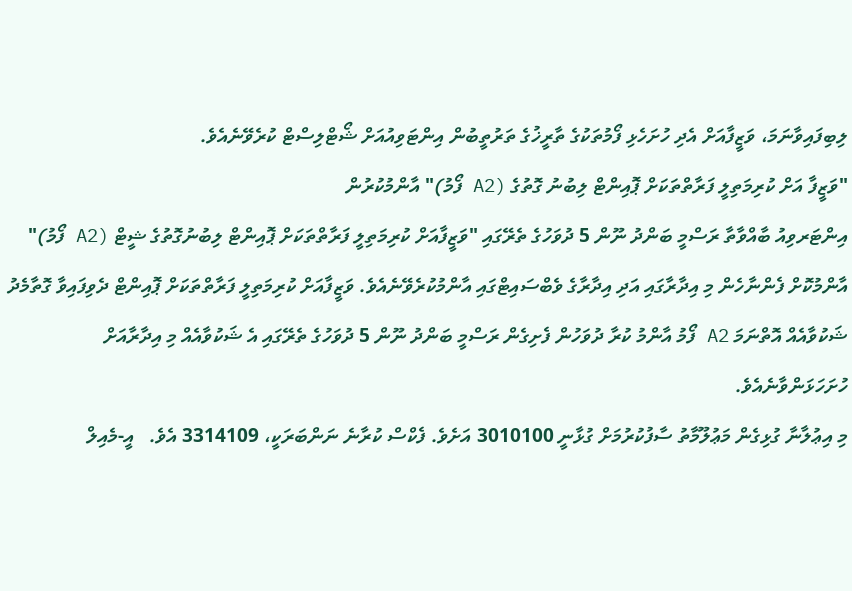ލިބިފައިވާނަމަ، ވަޒީފާއަށް އެދި ހުށަހެޅި ފޯމުތަކުގެ ތާރީޚުގެ ތަރުތީބުން އިންޓަވިއުއަށް ޝޯޓްލިސްޓް ކުރެވޭނެއެވެ.
"ވަޒީފާ އަށް ކުރިމަތިލީ ފަރާތްތަކަށް ޕޮއިންޓް ލިބުނު ގޮތުގެ (A2 ފޯމު)" އާންމުކުރުން
އިންޓަރވިއު ބާއްވާތާ ރަސްމީ ބަންދު ނޫން 5 ދުވަހުގެ ތެރޭގައި "ވަޒީފާއަށް ކުރިމަތިލީ ފަރާތްތަކަށް ޕޮއިންޓް ލިބުނުގޮތުގެ ޝީޓް (A2 ފޯމު)" އާންމުކޮށް ފެންނާހެން މި އިދާރާގައި އަދި އިދާރާގެ ވެބްސައިޓްގައި އާންމުކުރެވޭނެއެވެ. ވަޒީފާއަށް ކުރިމަތިލީ ފަރާތްތަކަށް ޕޮއިންޓް ދެވިފައިވާ ގޮތާމެދު ޝަކުވާއެއް އޮތްނަމަ A2 ފޯމު އާންމު ކުރާ ދުވަހުން ފެށިގެން ރަސްމީ ބަންދު ނޫން 5 ދުވަހުގެ ތެރޭގައި އެ ޝަކުވާއެއް މި އިދާރާއަށް ހުށަހަޅަންވާނެއެވެ.
މި އިޢުލާނާ ގުޅިގެން މަޢުލޫމާތު ސާފުކުރުމަށް ގުޅާނީ 3010100 އަށެވެ. ފެކްސް ކުރާނެ ނަންބަރަކީ، 3314109 އެވެ.   އީ-މެއިލް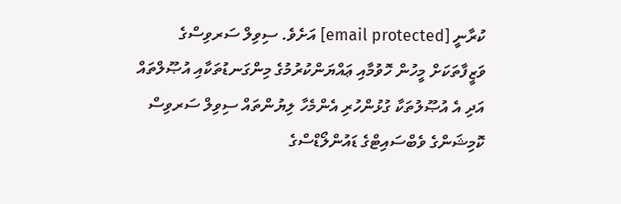ކުރާނީ [email protected] އަށެވެ. ސިވިލް ސަރވިސްގެ ވަޒީފާތަކަށް މީހުން ހޮވުމާއި ޢައްޔަންކުރުމުގެ މިންގަނޑުތަކާއި އުޞޫލްތައް އަދި އެ އުޞޫލުތަކާ ގުޅުންހުރި އެންމެހާ ލިޔުންތައް ސިވިލް ސަރވިސް ކޮމިޝަންގެ ވެބްސައިޓްގެ ޑައުންލޯޑްސްގެ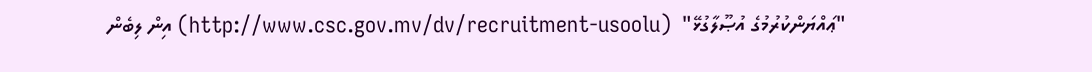"ޢައްޔަންކުރުމުގެ އުޞޫލާގުޅޭ"  (http://www.csc.gov.mv/dv/recruitment-usoolu) އިން ލިބެން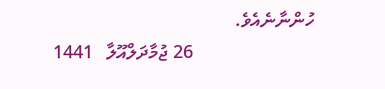ހުންނާނެއެވެ.
                          26 ޖުމާދަލްއޫލާ   1441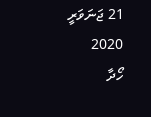21 ޖަނަވަރީ 2020
ހޯދާ